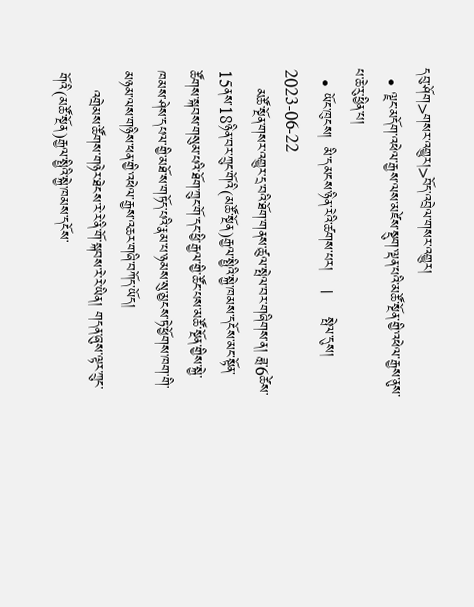དབུ་ཤོག>གསར་འགྱུར།>བོད་འབྲེལ་གསར་འགྱུར།
  • ལྗང་མདོག་འཕེལ་རྒྱས་ལས་མཛེས་སྡུག་ལྡན་པའི་མཚོ་སྔོན་གྱི་འཕེལ་རྒྱས་ནུས་པ་ཆེ་རུ་ཕྱིན་པ།
  • ཡོང་ཁུངས།  མི་དམངས་ཉིན་རེའི་ཚགས་པར།    |     སྤེལ་དུས།  2023-06-22
    མཚོ་སྔོན་གསར་འགྱུར་དྲ་བའི་ཐོག་གནས་ཚུལ་སྤེལ་བར་གཞིགས་ན། ཟླ་6ཚེས་15ནས་18ཉིན་བར་ཀྲུང་གོའི(མཚོ་སྔོན)རྒྱལ་སྤྱིའི་སྐྱེ་ཁམས་དངོས་མང་སྟོན་ཚོགས་སྐབས་གསུམ་པའི་ཐོག་ཀྲུང་གོ་དང་ཕྱི་རྒྱལ་གྱི་ཚོང་པས་མཚོ་སྔོན་གྱིས་སྐྱེ་ཁམས་ཤེས་དཔལ་གྱི་མཐོ་ས་གཏོད་པའི་རྣམ་པ་ཉམས་སུ་མྱངས་ཏེ་ཕྱོགས་ཁག་གི་མཉམ་ལས་གཉིས་ཕན་གྱི་འཕེལ་རྒྱས་འཆར་གཞི་བཀོད་ཡོད།
    འགྲེམས་ཚོགས་གཉེར་ཐེངས་རེ་རེ་ནི་གོ་སྐབས་རེ་རེ་ཡིན། གདན་ཞུས་ལྟར་ཀྲུང་གོའི(མཚོ་སྔོན)རྒྱལ་སྤྱིའི་སྐྱེ་ཁམས་དངོས་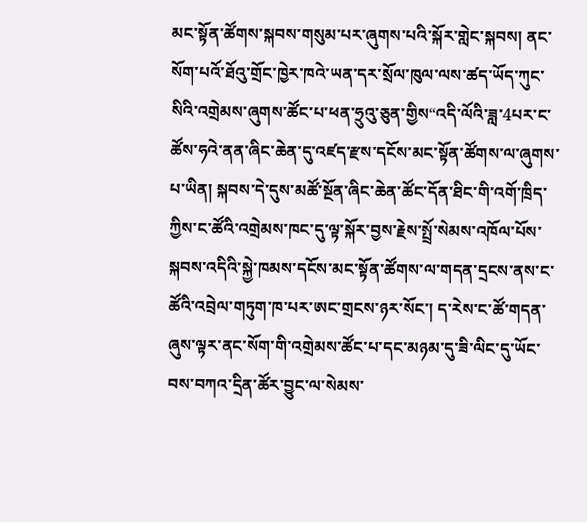མང་སྟོན་ཚོགས་སྐབས་གསུམ་པར་ཞུགས་པའི་སྐོར་གླེང་སྐབས། ནང་སོག་པའོ་ཐོའུ་གྲོང་ཁྱེར་ཁའེ་ཡན་དར་སྲོལ་ཁུལ་ལས་ཚད་ཡོད་ཀུང་སིའི་འགྲེམས་ཞུགས་ཚོང་པ་ཕན་ཧྲུའུ་ཅུན་གྱིས“འདི་ལོའི་ཟླ་4པར་ང་ཚོས་ཧའེ་ནན་ཞིང་ཆེན་དུ་འཛད་རྫས་དངོས་མང་སྟོན་ཚོགས་ལ་ཞུགས་པ་ཡིན། སྐབས་དེ་དུས་མཚོ་སྔོན་ཞིང་ཆེན་ཚོང་དོན་ཐིང་གི་འགོ་ཁྲིད་ཀྱིས་ང་ཚོའི་འགྲེམས་ཁང་དུ་ལྟ་སྐོར་བྱས་རྗེས་སྤྲོ་སེམས་འཁོལ་པོས་སྐབས་འདིའི་སྐྱེ་ཁམས་དངོས་མང་སྟོན་ཚོགས་ལ་གདན་དྲངས་ནས་ང་ཚོའི་འབྲེལ་གཏུག་ཁ་པར་ཨང་གྲངས་ཉར་སོང་། ད་རེས་ང་ཚོ་གདན་ཞུས་ལྟར་ནང་སོག་གི་འགྲེམས་ཚོང་པ་དང་མཉམ་དུ་ཟི་ལིང་དུ་ཡོང་བས་བཀའ་དྲིན་ཚོར་བྱུང་ལ་སེམས་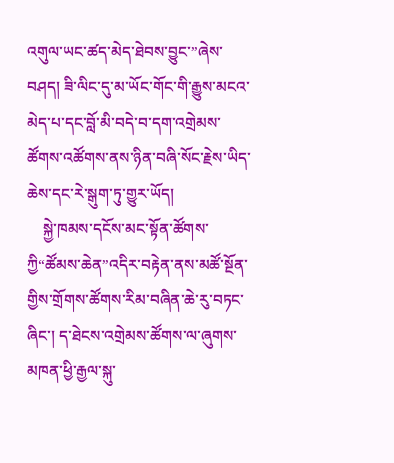འགུལ་ཡང་ཚད་མེད་ཐེབས་བྱུང་”ཞེས་བཤད། ཟི་ལིང་དུ་མ་ཡོང་གོང་གི་རྒྱུས་མངའ་མེད་པ་དང་བློ་མི་བདེ་བ་དག་འགྲེམས་ཚོགས་འཚོགས་ནས་ཉིན་བཞི་སོང་རྗེས་ཡིད་ཆེས་དང་རེ་སྒུག་ཏུ་གྱུར་ཡོད།
    སྐྱེ་ཁམས་དངོས་མང་སྟོན་ཚོགས་ཀྱི“ཚོམས་ཆེན”འདིར་བརྟེན་ནས་མཚོ་སྔོན་གྱིས་གྲོགས་ཚོགས་རིམ་བཞིན་ཆེ་རུ་བཏང་ཞིང་། ད་ཐེངས་འགྲེམས་ཚོགས་ལ་ཞུགས་མཁན་ཕྱི་རྒྱལ་སྐུ་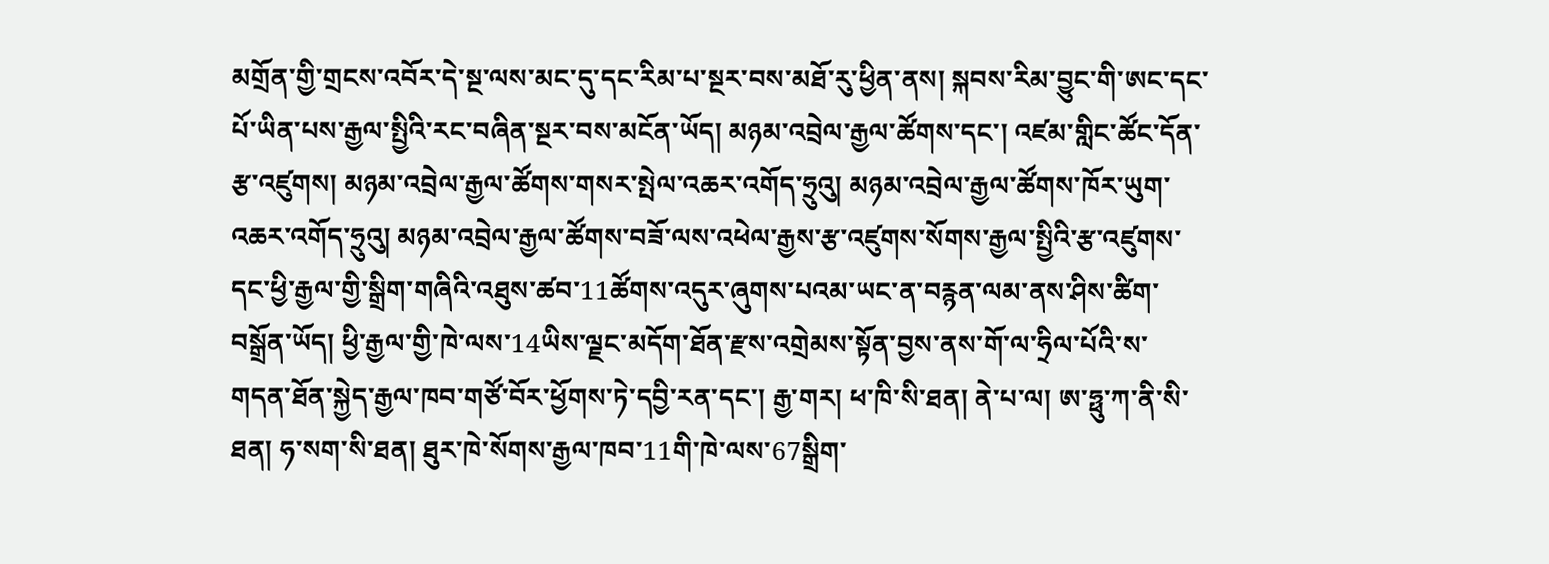མགྲོན་གྱི་གྲངས་འབོར་དེ་སྔ་ལས་མང་དུ་དང་རིམ་པ་སྔར་བས་མཐོ་རུ་ཕྱིན་ནས། སྐབས་རིམ་བྱུང་གི་ཨང་དང་པོ་ཡིན་པས་རྒྱལ་སྤྱིའི་རང་བཞིན་སྔར་བས་མངོན་ཡོད། མཉམ་འབྲེལ་རྒྱལ་ཚོགས་དང་། འཛམ་གླིང་ཚོང་དོན་རྩ་འཛུགས། མཉམ་འབྲེལ་རྒྱལ་ཚོགས་གསར་སྤེལ་འཆར་འགོད་ཧྲུའུ། མཉམ་འབྲེལ་རྒྱལ་ཚོགས་ཁོར་ཡུག་འཆར་འགོད་ཧྲུའུ། མཉམ་འབྲེལ་རྒྱལ་ཚོགས་བཟོ་ལས་འཕེལ་རྒྱས་རྩ་འཛུགས་སོགས་རྒྱལ་སྤྱིའི་རྩ་འཛུགས་དང་ཕྱི་རྒྱལ་གྱི་སྒྲིག་གཞིའི་འཐུས་ཚབ་11ཚོགས་འདུར་ཞུགས་པའམ་ཡང་ན་བརྙན་ལམ་ནས་ཤིས་ཚིག་བསྒྲོན་ཡོད། ཕྱི་རྒྱལ་གྱི་ཁེ་ལས་14ཡིས་ལྗང་མདོག་ཐོན་རྫས་འགྲེམས་སྟོན་བྱས་ནས་གོ་ལ་ཧྲིལ་པོའི་ས་གདན་ཐོན་སྐྱེད་རྒྱལ་ཁབ་གཙོ་བོར་ཕྱོགས་ཏེ་དབྱི་རན་དང་། རྒྱ་གར། ཕ་ཁི་སི་ཐན། ནེ་པ་ལ། ཨ་ཧྥུ་ཀ་ནི་སི་ཐན། ཧ་སག་སི་ཐན། ཐུར་ཁེ་སོགས་རྒྱལ་ཁབ་11གི་ཁེ་ལས་67སྒྲིག་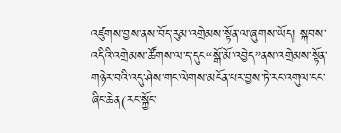འཛུགས་བྱས་ནས་བོད་རུམ་འགྲེམས་སྟོན་ལ་ཞུགས་ཡོད། སྐབས་འདིའི་འགྲེམས་ཚོགས་ལ་ད་དུང“སྒོ་མོ་འབྱེད”ནས་འགྲེམས་སྟོན་གཉེར་བའི་འདུ་ཤེས་གང་ལེགས་མངོན་པར་བྱས་ཏེ་རང་འགུལ་ངང་ཞིང་ཆེན(རང་སྐྱོང་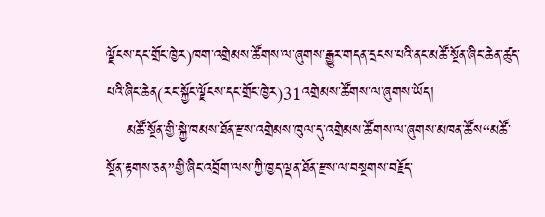ལྗོངས་དང་གྲོང་ཁྱེར)ཁག་འགྲེམས་ཚོགས་ལ་ཞུགས་རྒྱུར་གདན་དྲངས་པའི་ནང་མཚོ་སྔོན་ཞིང་ཆེན་ཚུད་པའི་ཞིང་ཆེན(རང་སྐྱོང་ལྗོངས་དང་གྲོང་ཁྱེར)31འགྲེམས་ཚོགས་ལ་ཞུགས་ཡོད།
    མཚོ་སྔོན་གྱི་སྐྱེ་ཁམས་ཐོན་རྫས་འགྲེམས་ཁུལ་དུ་འགྲེམས་ཚོགས་ལ་ཞུགས་མཁན་ཚོས“མཚོ་སྔོན་རྟགས་ཅན”གྱི་ཞིང་འབྲོག་ལས་ཀྱི་ཁྱད་ལྡན་ཐོན་རྫས་ལ་བསྔགས་བརྗོད་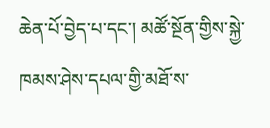ཆེན་པོ་བྱེད་པ་དང་། མཚོ་སྔོན་གྱིས་སྐྱེ་ཁམས་ཤེས་དཔལ་གྱི་མཐོ་ས་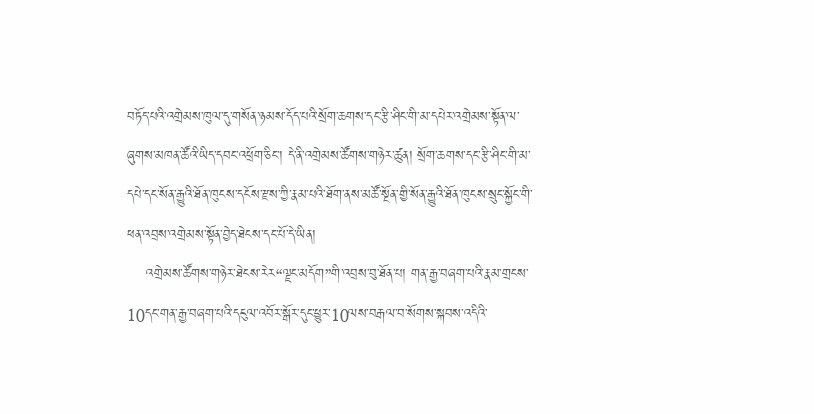བཏོད་པའི་འགྲེམས་ཁུལ་དུ་གསོན་ཉམས་དོད་པའི་སྲོག་ཆགས་དང་རྩི་ཤིང་གི་མ་དཔེར་འགྲེམས་སྟོན་ལ་ཞུགས་མཁན་ཚོའི་ཡིད་དབང་འཕྲོག་ཅིང་། དེ་ནི་འགྲེམས་ཚོགས་གཉེར་ཚུན། སྲོག་ཆགས་དང་རྩི་ཤིང་གི་མ་དཔེ་དང་སོན་རྒྱུའི་ཐོན་ཁུངས་དངོས་རྫས་ཀྱི་རྣམ་པའི་ཐོག་ནས་མཚོ་སྔོན་གྱི་སོན་རྒྱུའི་ཐོན་ཁུངས་སྲུང་སྐྱོང་གི་ཕན་འབྲས་འགྲེམས་སྟོན་བྱེད་ཐེངས་དང་པོ་དེ་ཡིན།
    འགྲེམས་ཚོགས་གཉེར་ཐེངས་རེར“ལྗང་མདོག”གི་འབྲས་བུ་ཐོན་པ། གན་རྒྱ་བཞག་པའི་རྣམ་གྲངས་10དང་གན་རྒྱ་བཞག་པའི་དངུལ་འབོར་སྒོར་དུང་ཕྱུར་10ལས་བརྒལ་བ་སོགས་སྐབས་འདིའི་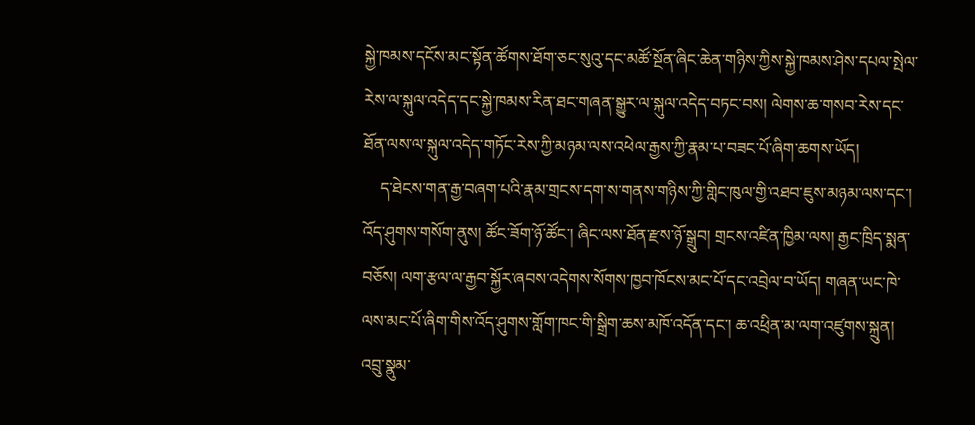སྐྱེ་ཁམས་དངོས་མང་སྟོན་ཚོགས་ཐོག་ཅང་སུའུ་དང་མཚོ་སྔོན་ཞིང་ཆེན་གཉིས་ཀྱིས་སྐྱེ་ཁམས་ཤེས་དཔལ་སྤེལ་རེས་ལ་སྐུལ་འདེད་དང་སྐྱེ་ཁམས་རིན་ཐང་གཞན་སྒྱུར་ལ་སྐུལ་འདེད་བཏང་བས། ལེགས་ཆ་གསབ་རེས་དང་ཐོན་ལས་ལ་སྐུལ་འདེད་གཏོང་རེས་ཀྱི་མཉམ་ལས་འཕེལ་རྒྱས་ཀྱི་རྣམ་པ་བཟང་པོ་ཞིག་ཆགས་ཡོད།
    ད་ཐེངས་གན་རྒྱ་བཞག་པའི་རྣམ་གྲངས་དག་ས་གནས་གཉིས་ཀྱི་གླིང་ཁུལ་གྱི་འཐབ་ཇུས་མཉམ་ལས་དང་། འོད་ཤུགས་གསོག་ནུས། ཚོང་ཟོག་ཉོ་ཚོང་། ཞིང་ལས་ཐོན་རྫས་ཉོ་སྒྲུབ། གྲངས་འཛིན་ཁྱིམ་ལས། རྒྱང་ཁྲིད་སྨན་བཅོས། ལག་རྩལ་ལ་རྒྱབ་སྐྱོར་ཞབས་འདེགས་སོགས་ཁྱབ་ཁོངས་མང་པོ་དང་འབྲེལ་བ་ཡོད། གཞན་ཡང་ཁེ་ལས་མང་པོ་ཞིག་གིས་འོད་ཤུགས་གློག་ཁང་གི་སྒྲིག་ཆས་མཁོ་འདོན་དང་། ཆ་འཕྲིན་མ་ལག་འཛུགས་སྐྲུན། འབྲུ་སྣུམ་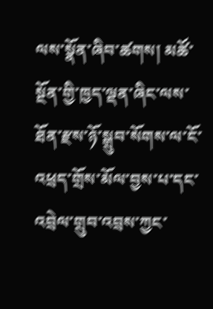ལས་སྣོན་ཞིབ་ཚགས། མཚོ་སྔོན་གྱི་ཁྱད་ལྡན་ཞིང་ལས་ཐོན་རྫས་ཉོ་སྒྲུབ་སོགས་ལ་ངོ་འཕྲད་གྲོས་མོལ་བྱས་པ་དང་འབྲེལ་གྲུབ་འབྲས་ཀྱང་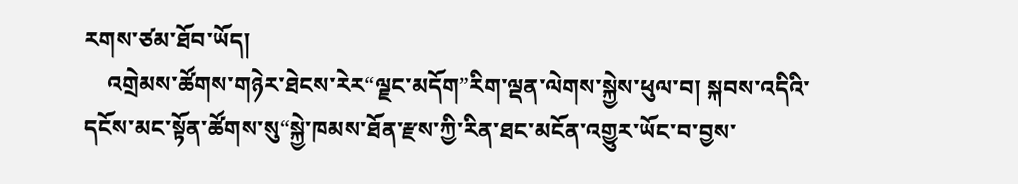རགས་ཙམ་ཐོབ་ཡོད།
    འགྲེམས་ཚོགས་གཉེར་ཐེངས་རེར“ལྗང་མདོག”རིག་ལྡན་ལེགས་སྐྱེས་ཕུལ་བ། སྐབས་འདིའི་དངོས་མང་སྟོན་ཚོགས་སུ“སྐྱེ་ཁམས་ཐོན་རྫས་ཀྱི་རིན་ཐང་མངོན་འགྱུར་ཡོང་བ་བྱས་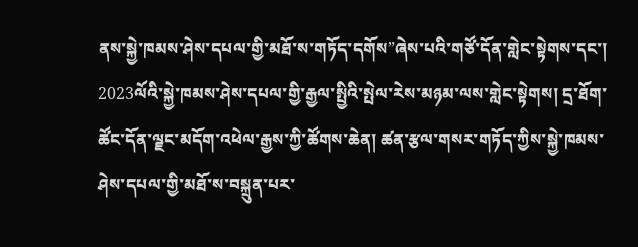ནས་སྐྱེ་ཁམས་ཤེས་དཔལ་གྱི་མཐོ་ས་གཏོད་དགོས”ཞེས་པའི་གཙོ་དོན་གླེང་སྟེགས་དང་། 2023ལོའི་སྐྱེ་ཁམས་ཤེས་དཔལ་གྱི་རྒྱལ་སྤྱིའི་སྤེལ་རེས་མཉམ་ལས་གླེང་སྟེགས། དྲ་ཐོག་ཚོང་དོན་ལྗང་མདོག་འཕེལ་རྒྱས་ཀྱི་ཚོགས་ཆེན། ཚན་རྩལ་གསར་གཏོད་ཀྱིས་སྐྱེ་ཁམས་ཤེས་དཔལ་གྱི་མཐོ་ས་བསྐྲུན་པར་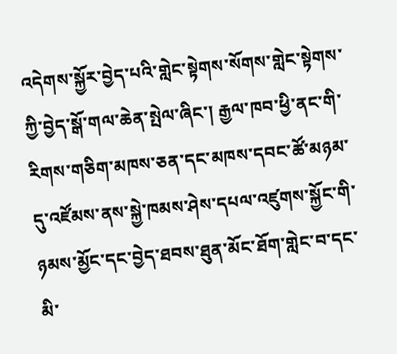འདེགས་སྐྱོར་བྱེད་པའི་གླེང་སྟེགས་སོགས་གླེང་སྟེགས་ཀྱི་བྱེད་སྒོ་གལ་ཆེན་སྤེལ་ཞིང་། རྒྱལ་ཁབ་ཕྱི་ནང་གི་རིགས་གཅིག་མཁས་ཅན་དང་མཁས་དབང་ཚོ་མཉམ་དུ་འཛོམས་ནས་སྐྱེ་ཁམས་ཤེས་དཔལ་འཛུགས་སྐྱོང་གི་ཉམས་མྱོང་དང་བྱེད་ཐབས་ཐུན་མོང་ཐོག་གླེང་བ་དང་མི་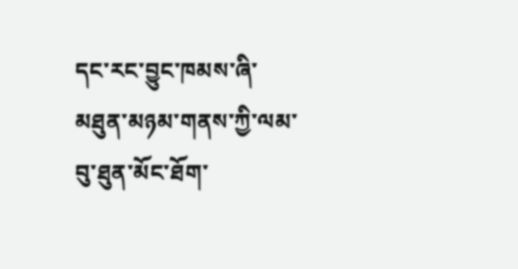དང་རང་བྱུང་ཁམས་ཞི་མཐུན་མཉམ་གནས་ཀྱི་ལམ་བུ་ཐུན་མོང་ཐོག་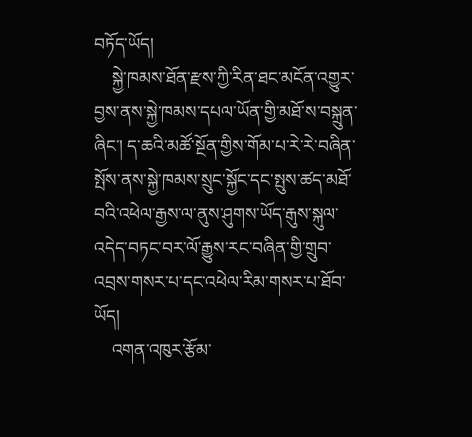བཏོད་ཡོད།
    སྐྱེ་ཁམས་ཐོན་རྫས་ཀྱི་རིན་ཐང་མངོན་འགྱུར་བྱས་ནས་སྐྱེ་ཁམས་དཔལ་ཡོན་གྱི་མཐོ་ས་བསྐྲུན་ཞིང་། ད་ཆའི་མཚོ་སྔོན་གྱིས་གོམ་པ་རེ་རེ་བཞིན་སྤོས་ནས་སྐྱེ་ཁམས་སྲུང་སྐྱོང་དང་སྤུས་ཚད་མཐོ་བའི་འཕེལ་རྒྱས་ལ་ནུས་ཤུགས་ཡོད་རྒུས་སྐུལ་འདེད་བཏང་བར་ལོ་རྒྱུས་རང་བཞིན་གྱི་གྲུབ་འབྲས་གསར་པ་དང་འཕེལ་རིམ་གསར་པ་ཐོབ་ཡོད།
    འགན་འཁུར་རྩོམ་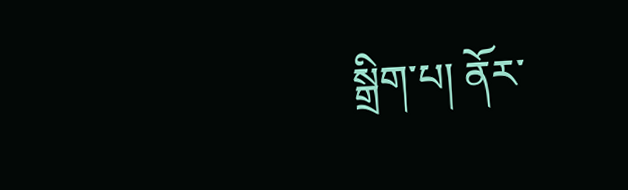སྒྲིག་པ། ནོར་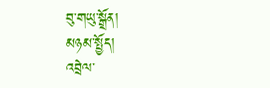བུ་གཡུ་སྒྲོན།
མཉམ་སྤྱོད།
འབྲེལ་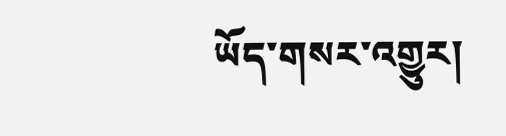ཡོད་གསར་འགྱུར།